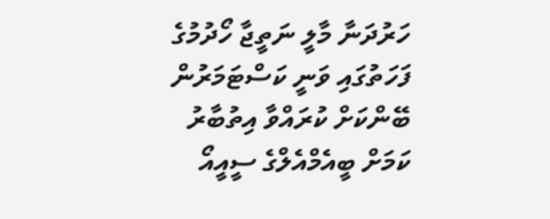ހަރުދަނާ މާލީ ނަތީޖާ ހޯދުމުގެ ފަހަތުގައި ވަނީ ކަސްޓަމަރުން ބޭންކަށް ކުރައްވާ އިތުބާރު ކަމަށް ބީއެމްއެލްގެ ސީއީއޯ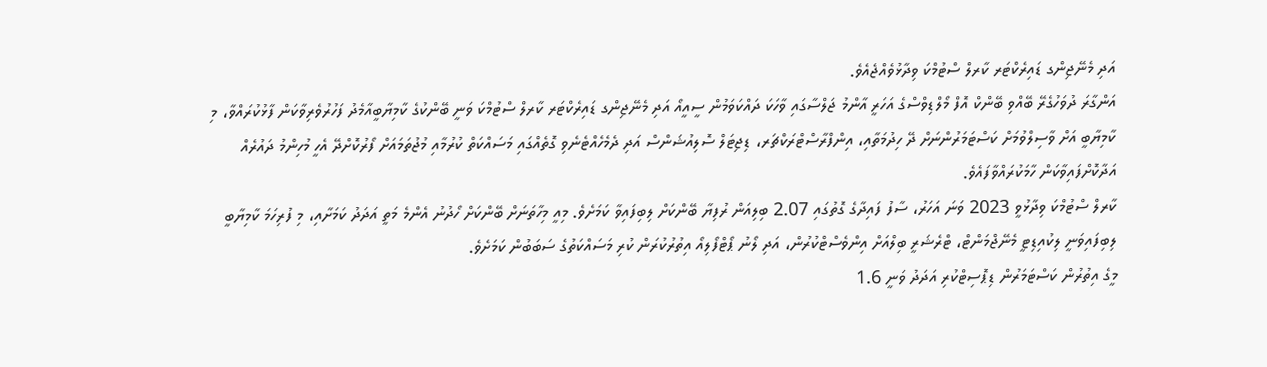އަދި މެނޭޖިންގ ޑައިރެކްޓަރ ކާރލް ސްޓުމްކަ ވިދާޅުވެއްޖެއެވެ.
އަންގާރަ ދުވަހުގެރޭ ބޭއްވި ބޭންކް އޮފް މޯލްޑިވްސްގެ އަހަރީ އާންމު ޖަލްސާގައި ވާހަކަ ދައްކަވަމުން ސީއީއޯ އަދި މެނޭޖިންގ ޑައިރެކްޓަރ ކާރލް ސްޓުމްކަ ވަނީ ބޭންކުގެ ކާމިޔާބީއާމެދު ފަހުރުވެރިވާކަން ފާޅުކުރައްވާ، މި ކާމިޔާބީ އަށް ވާސިލްވުމަށް ކަސްޓަމަރުންނަށް ދޭ ހިދުމަތާއި، އިންފްރާސްޓްރަކްޗަރ، ޑިޖިޓަލް ސޮލިއުޝަންސް އަދި ދެމެހެއްޓެނެވި ގޮތެއްގައި މަސައްކަތް ކުރުމާއި މުޖުތަމައަށް ފޯރުކޮށްދޭ އެހީ މުހިންމު ދައުރެއް އަދާކޮށްފައިވާކަން ހާމަކުރައްވާފައެވެ.
ކާރލް ސްޓުމްކަ ވިދާޅުވީ 2023 ވަނަ އަހަރު، ސާފު ފައިދާގެ ގޮތުގައި 2.07 ބިލިއަން ރުފިޔާ ބޭންކަށް ލިބިފައިވާ ކަމަށެވެ. މިއީ މިހާތަނަށް ބޭންކަށް ހޯދުނު އެންމެ މަތީ އަދަދު ކަމަށާއި، މި ފުރިހަމަ ކާމިޔާބީ ލިބިފައިވަނީ ލިކުއިޑިޓީ މެނޭޖްމަންޓް، ޓްރެޝަރީ ބިލްއަށް އިންވެސްޓްކުރުން، އަދި ލޯނު ޕޯޓްފޯލިއޯ އިތުރުކުރަން ކުރި މަސައްކަތުގެ ސަބަބުން ކަމަށެވެ.
މީގެ އިތުރުން ކަސްޓަމަރުން ޑިޕޮސިޓްކުރި އަދަދު ވަނީ 1.6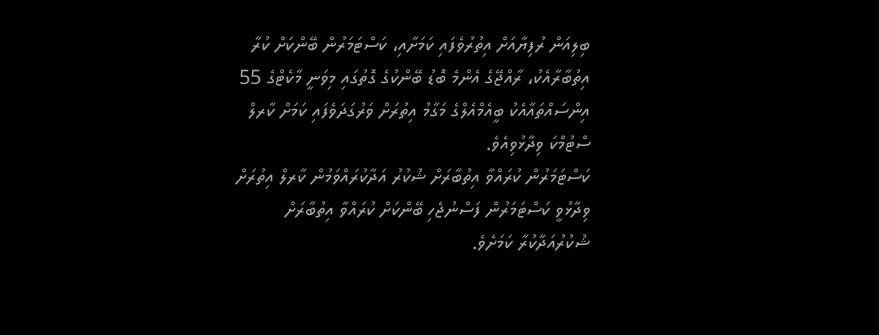ބިލިއަން ރުފިޔާއަށް އިތުރުވެފައި ކަމަށާއި، ކަސްޓަމަރުން ބޭންކަށް ކުރާ އިތުބާރާއެކު، ރާއްޖޭގެ އެންމެ ބޮޑު ބޭންކުގެ ގޮތުގައި މިވަނީ މާކެޓްގެ 55 އިންސައްތައާއެކު ބީއެމްއެލްގެ މަގާމު އިތުރަށް ވަރުގަދަވެފައި ކަމަށް ކާރލް ސްޓުމްކަ ވިދާޅުވިއެވެ.
ކަސްޓަމަރުން ކުރައްވާ އިތުބާރަށް ޝުކުރު އަދާކުރައްވަމުން ކާރލް އިތުރަށް ވިދާޅުވީ ކަސްޓަމަރުން ފަސްނުޖެހި ބޭންކަށް ކުރައްވާ އިތުބާރަށް ޝުކުރުއަދާކުރާ ކަމަށެވެ.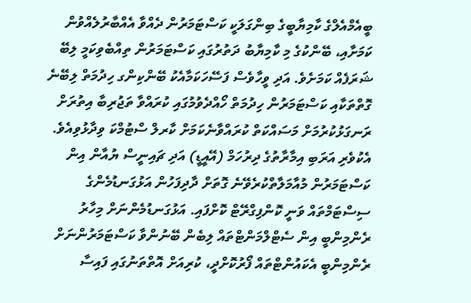ބީއެމްއެލްގެ ކާމިޔާބީގެ ބިންގަލަކީ ކަސްޓަމަރުން ދެއްވާ އެއްބާރުލެއްވުން ކަމަށާއި، ބޭންކުގެ މި ކާމިޔާބު ދަތުރުގައި ކަސްޓަމަރުން ތިއްބެވިކަމީ ލިބޭ ޝަރަފެއް ކަމަށެވެ. އަދި ވީހާވެސް ފަސޭހަކަމާއެކު ބޭންކިންގ ހިދުމަތް ލިބޭނެ ގޮތްތަކާއި ކަސްޓަމަރުން ހިދުމަތް ހޯއްދެވުމުގައި ކުރައްވާ ތަޖުރިބާ އިތުރަށް ރަނގަޅުކުރުމަށް މަސައްކަތް ކުރައްވާނެކަމަށް ކާރލް ސްޓުމްކަ ވިދާޅުވިއެވެ.
އެކުވެރި އަރަބި އިމާރާތުގެ ދިރުހަމް (އޭއީޑީ) އަދި ޗައިނީސް ޔުއާން އިން ކަސްޓަމަރުން މުއާމަލާތްކުރެވޭނެ ގޮތަށް ދާދިފަހުން އަޅުގަނޑުމެންގެ ސިސްޓަމްތައް ވަނީ ކޮންފިގްރޭޓް ކޮށްފައި. އަޅުގަނޑުމެންނަށް މިހާރު ރެންމިންބީ އިން ސެޓްލްމަންޓްތައް ލިބެން ބޭނުންވާ ކަސްޓަމަރުންނަށް ރެންމިންބީ އެކައުންޓްތައް ފޯރުކޮށްދީ، ކުރިއަށް އޮތްތަނުގައި ފައިސާ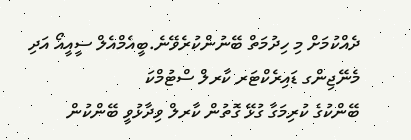ދެއްކުމަށް މި ހިދުމަތް ބޭނުންކުރެވޭނެ.ބީއެމްއެލް ސީއީއޯ އަދި މެނޭޖިންގ ޑައިރެކްޓަރ ކާރލް ސްޓުމްކަ
ބޭންކުގެ ކުރިމަގާ ގުޅޭ ގޮތުން ކާރލް ވިދާޅުވީ ބޭންކުން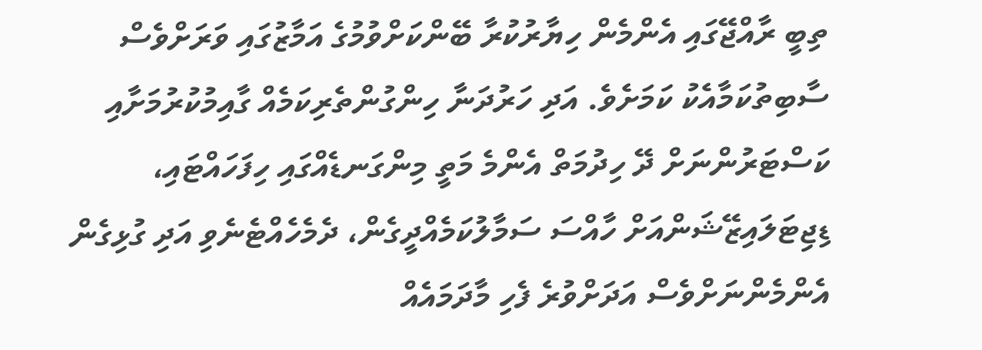ތިބީ ރާއްޖޭގައި އެންމެން ހިޔާރުކުރާ ބޭންކަށްވުމުގެ އަމާޒުގައި ވަރަށްވެސް ސާބިތުކަމާއެކު ކަމަށެވެ. އަދި ހަރުދަނާ ހިންގުންތެރިކަމެއް ގާއިމުކުރުމަށާއި ކަސްޓަރުންނަށް ދޭ ހިދުމަތް އެންމެ މަތީ މިންގަނޑެއްގައި ހިފަހައްޓައި، ޑިޖިޓަލައިޒޭޝަންއަށް ހާއްސަ ސަމާލުކަމެއްދީގެން، ދެމެހެއްޓެނެވި އަދި ގުޅިގެން އެންމެންނަށްވެސް އަދަށްވުރެ ފެހި މާދަމައެއް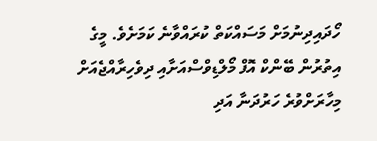ހޯދައިދިނުމަށް މަސައްކަތް ކުރައްވާނެ ކަމަށެވެ. މީގެ އިތުރުން ބޭންކް އޮފް މޯލްޑިވްސްއަށާއި ދިވެހިރާއްޖެއަށް މިހާރަށްވުރެ ހަރުދަނާ އަދި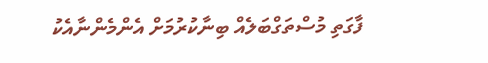ފާގަތި މުސްތަގްބަލެއް ބިނާކުރުމަށް އެންމެންނާއެކު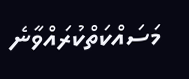މަސައްކަތްކުރައްވާނެ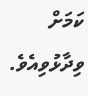ކަމަށް ވިދާޅުވިއެވެ.